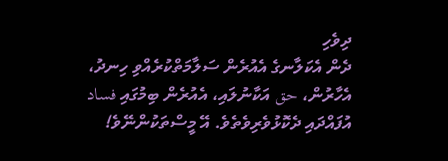ދިވެހި
ދެން އެކަލާނގެ އެއުރެން ސަލާމަތްކުރެއްވި ހިނދު، އެހާރުން، حق އަކާނުލައި، އެއުރެން ބިމުގައި فساد އުފައްދައި ދެކޮޅުވެރިވެތެވެ. އޭ މީސްތަކުންނޭވެ!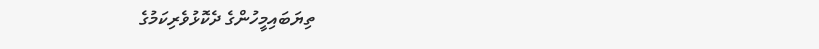ތިޔަބައިމީހުންގެ ދެކޮޅުވެރިކަމުގެ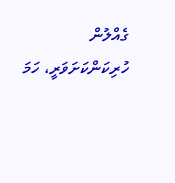ގެއްލުން ހުރިކަންކަށަވަރީ، ހަމަ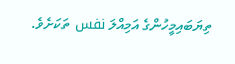ތިޔަބައިމީހުންގެ އަމިއްލަ نفس ތަކަށެވެ.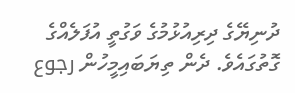ދުނިޔޭގެ ދިރިއުޅުމުގެ ވަގުތީ އުފަލެއްގެ ގޮތުގައެވެ. ދެން ތިޔަބައިމީހުން رجوع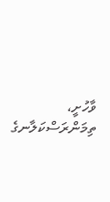ވާހުށީ، ތިމަންރަސްކަލާނގެ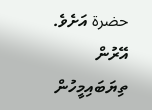حضرة އަށެވެ. އޭރުން ތިޔަބައިމީހުން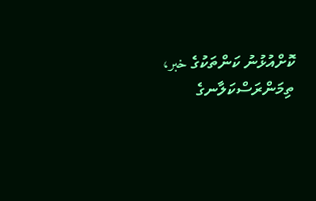ކޮށްއުޅުނު ކަންތަކުގެ خبر، ތިމަންރަސްކަލާނގެ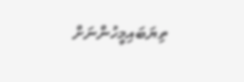ތިޔަބައިމީހުންނަށް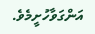އަންގަވާހުށީމެވެ.